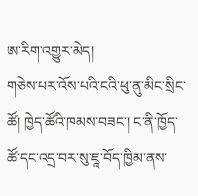ཨ་རིག་འགྱུར་མེད།
གཅེས་པར་འོས་པའི་ངའི་ཕུ་ནུ་མིང་སྲིང་ཚོ། ཁྱེད་ཚོའི་ཁམས་བཟང་། ང་ནི་ཁྱོད་ཚོ་དང་འདྲ་བར་སུ་ཇཱ་བོད་ཁྱིམ་ནས་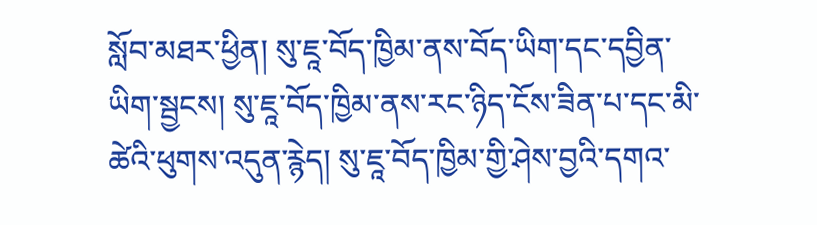སློབ་མཐར་ཕྱིན། སུ་ཇཱ་བོད་ཁྱིམ་ནས་བོད་ཡིག་དང་དབྱིན་ཡིག་སྦྱངས། སུ་ཇཱ་བོད་ཁྱིམ་ནས་རང་ཉིད་ངོས་ཟིན་པ་དང་མི་ཚེའི་ཕུགས་འདུན་རྙེད། སུ་ཇཱ་བོད་ཁྱིམ་གྱི་ཤེས་བྱའི་དགའ་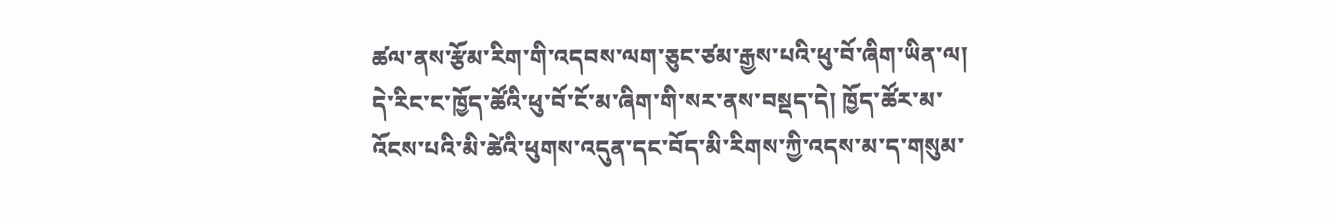ཚལ་ནས་རྩོམ་རིག་གི་འདབས་ལག་ཅུང་ཙམ་རྒྱས་པའི་ཕུ་བོ་ཞིག་ཡིན་ལ། དེ་རིང་ང་ཁྱོད་ཚོའི་ཕུ་བོ་ངོ་མ་ཞིག་གི་སར་ནས་བསྡད་དེ། ཁྱོད་ཚོར་མ་འོངས་པའི་མི་ཚེའི་ཕུགས་འདུན་དང་བོད་མི་རིགས་ཀྱི་འདས་མ་ད་གསུམ་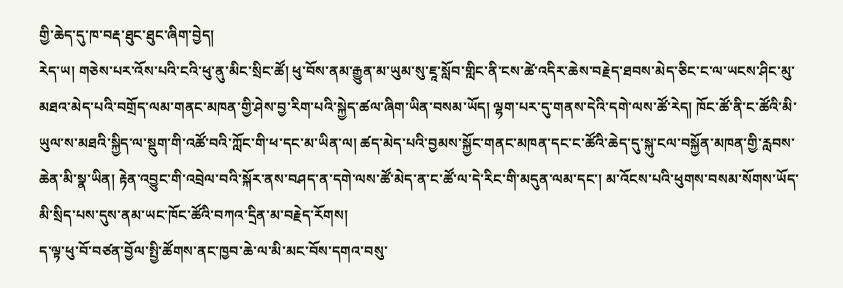གྱི་ཆེད་དུ་ཁ་བརྡ་ཐུང་ཐུང་ཞིག་བྱེད།
རེད་ཡ། གཅེས་པར་འོས་པའི་ངའི་ཕུ་ནུ་མིང་སྲིང་ཚོ། ཕུ་བོས་ནམ་རྒྱུན་མ་ཡུམ་སུ་ཇཱ་སློབ་གླིང་ནི་ངས་ཚེ་འདིར་ཆེས་བརྗེད་ཐབས་མེད་ཅིང་ང་ལ་ཡངས་ཤིང་མུ་མཐའ་མེད་པའི་བགྲོད་ལམ་གནང་མཁན་གྱི་ཤེས་བྱ་རིག་པའི་སྐྱེད་ཚལ་ཞིག་ཡིན་བསམ་ཡོད། ལྷག་པར་དུ་གནས་དེའི་དགེ་ལས་ཚོ་རེད། ཁོང་ཚོ་ནི་ང་ཚོའི་མི་ཡུལ་ས་མཐའི་སྐྱིད་ལ་སྡུག་གི་འཚོ་བའི་ཀློང་གི་ཕ་དང་མ་ཡིན་ལ། ཚད་མེད་པའི་བྱམས་སྐྱོང་གནང་མཁན་དང་ང་ཚོའི་ཆེད་དུ་སྐུ་ངལ་བསྐྱོན་མཁན་གྱི་རླབས་ཆེན་མི་སྣ་ཡིན། རྟེན་འབྱུང་གི་འབྲེལ་བའི་སྐོར་ནས་བཤད་ན་དགེ་ལས་ཚོ་མེད་ན་ང་ཚོ་ལ་དེ་རིང་གི་མདུན་ལམ་དང་། མ་འོངས་པའི་ཕུགས་བསམ་སོགས་ཡོད་མི་སྲིད་པས་དུས་ནམ་ཡང་ཁོང་ཚོའི་བཀའ་དྲིན་མ་བརྗེད་རོགས།
ད་ལྟ་ཕུ་བོ་བཙན་བྱོལ་སྤྱི་ཚོགས་ནང་ཁྱབ་ཆེ་ལ་མི་མང་བོས་དགའ་བསུ་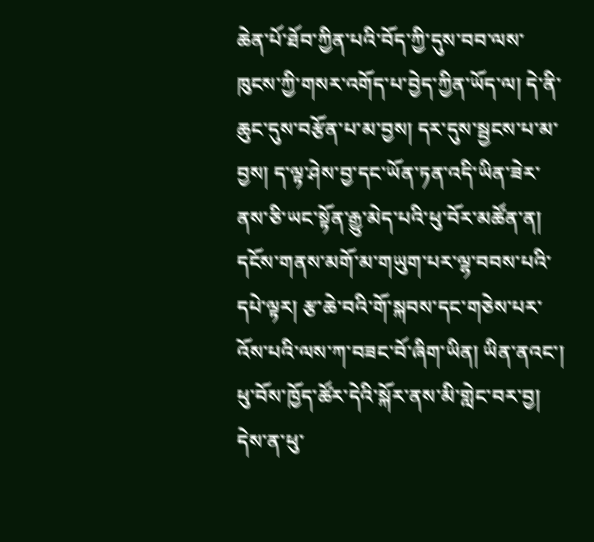ཆེན་པོ་ཐོབ་ཀྱིན་པའི་བོད་ཀྱི་དུས་བབ་ལས་ཁུངས་ཀྱི་གསར་འགོད་པ་བྱེད་ཀྱིན་ཡོད་ལ། དེ་ནི་ཆུང་དུས་བརྩོན་པ་མ་བྱས། དར་དུས་སྦྱངས་པ་མ་བྱས། ད་ལྟ་ཤེས་བྱ་དང་ཡོན་ཏན་འདི་ཡིན་ཟེར་ནས་ཅི་ཡང་སྟོན་རྒྱུ་མེད་པའི་ཕུ་བོར་མཚོན་ན། དངོས་གནས་མགོ་མ་གཡུག་པར་ལྷ་བབས་པའི་དཔེ་ལྟར། རྩ་ཆེ་བའི་གོ་སྐབས་དང་གཅེས་པར་འོས་པའི་ལས་ཀ་བཟང་བོ་ཞིག་ཡིན། ཡིན་ནའང་། ཕུ་བོས་ཁྱོད་ཚོར་དེའི་སྐོར་ནས་མི་གླེང་བར་བྱ། དེས་ན་ཕུ་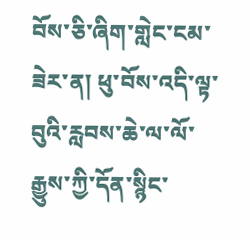བོས་ཅི་ཞིག་གླེང་ངམ་ཟེར་ན། ཕུ་བོས་འདི་ལྟ་བུའི་རླབས་ཆེ་ལ་ལོ་རྒྱུས་ཀྱི་དོན་སྙིང་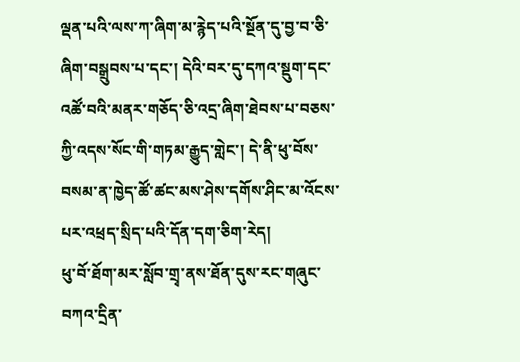ལྡན་པའི་ལས་ཀ་ཞིག་མ་རྙེད་པའི་སྔོན་དུ་བྱ་བ་ཅི་ཞིག་བསྒྲུབས་པ་དང་། དེའི་བར་དུ་དཀའ་སྡུག་དང་འཚོ་བའི་མནར་གཅོད་ཅི་འདྲ་ཞིག་ཐེབས་པ་བཅས་ཀྱི་འདས་སོང་གི་གཏམ་རྒྱུད་གླེང་། དེ་ནི་ཕུ་བོས་བསམ་ན་ཁྱེད་ཚོ་ཚང་མས་ཤེས་དགོས་ཤིང་མ་འོངས་པར་འཕྲད་སྲིད་པའི་དོན་དག་ཅིག་རེད།
ཕུ་བོ་ཐོག་མར་སློབ་གྲྭ་ནས་ཐོན་དུས་རང་གཞུང་བཀའ་དྲིན་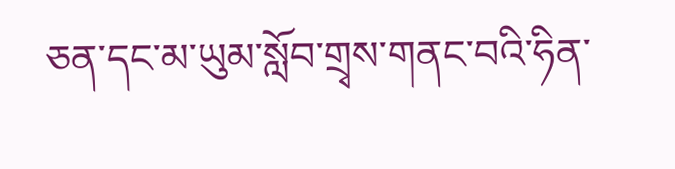ཅན་དང་མ་ཡུམ་སློབ་གྲྭས་གནང་བའི་ཧིན་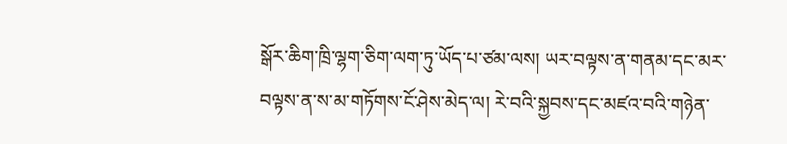སྒོར་ཆིག་ཁྲི་ལྷག་ཅིག་ལག་ཏུ་ཡོད་པ་ཙམ་ལས། ཡར་བལྟས་ན་གནམ་དང་མར་བལྟས་ན་ས་མ་གཏོགས་ངོ་ཤེས་མེད་ལ། རེ་བའི་སྐྱབས་དང་མཛའ་བའི་གཉེན་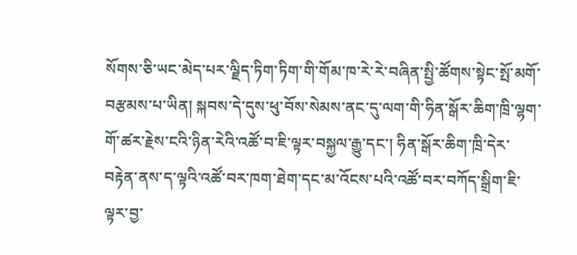སོགས་ཅི་ཡང་མེད་པར་ལྗིད་ཏིག་ཏིག་གི་གོམ་ཁ་རེ་རེ་བཞིན་སྤྱི་ཚོགས་སྟེང་སྤོ་མགོ་བརྩམས་པ་ཡིན། སྐབས་དེ་དུས་ཕུ་བོས་སེམས་ནང་དུ་ལག་གི་ཧིན་སྒོར་ཆིག་ཁྲི་ལྷག་གོ་ཚར་རྗེས་ངའི་ཉིན་རེའི་འཚོ་བ་ཇི་ལྟར་བསྐྱལ་རྒྱུ་དང་། ཧིན་སྒོར་ཆིག་ཁྲི་དེར་བརྟེན་ནས་ད་ལྟའི་འཚོ་བར་ཁག་ཐེག་དང་མ་འོངས་པའི་འཚོ་བར་བཀོད་སྒྲིག་ཇི་ལྟར་བྱ་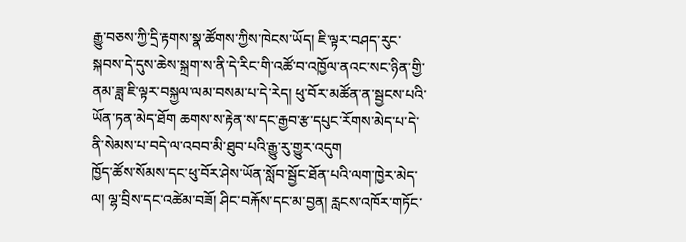རྒྱུ་བཅས་ཀྱི་དྲི་རྟགས་སྣ་ཚོགས་ཀྱིས་ཁེངས་ཡོད། ཇི་ལྟར་བཤད་རུང་སྐབས་དེ་དུས་ཆེས་སྐྲག་ས་ནི་དེ་རིང་གི་འཚོ་བ་འཁྱོལ་ནའང་སང་ཉིན་གྱི་ནམ་ཟླ་ཇི་ལྟར་བསྐྱལ་ལམ་བསམ་པ་དེ་རེད། ཕུ་བོར་མཚོན་ན་སྦྱངས་པའི་ཡོན་ཏན་མེད་ཐོག ཆགས་ས་རྟེན་ས་དང་རྒྱབ་རྩ་དཔུང་རོགས་མེད་པ་དེ་ནི་སེམས་པ་བདེ་ལ་འབབ་མི་ཐུབ་པའི་རྒྱུ་རུ་གྱུར་འདུག
ཁྱོད་ཚོས་སོམས་དང་ཕུ་བོར་ཤེས་ཡོན་སློབ་སྦྱོང་ཐོན་པའི་ལག་ཁྱེར་མེད་ལ། ལྷ་བྲིས་དང་འཚེམ་བཟོ། ཤིང་བརྐོས་དང་མ་བྱན། རླངས་འཁོར་གཏོང་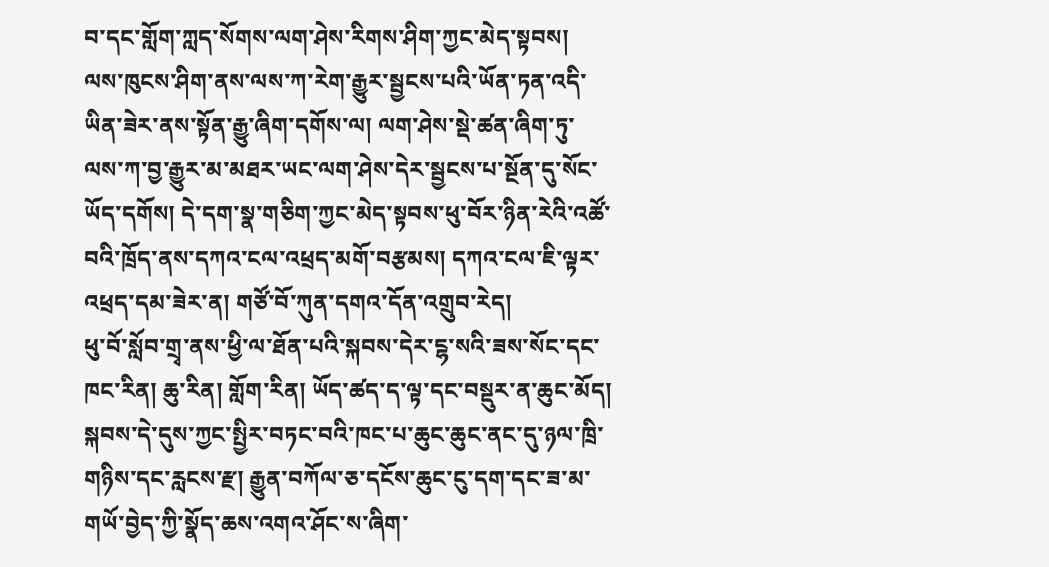བ་དང་གློག་ཀླད་སོགས་ལག་ཤེས་རིགས་ཤིག་ཀྱང་མེད་སྟབས། ལས་ཁུངས་ཤིག་ནས་ལས་ཀ་རེག་རྒྱུར་སྦྱངས་པའི་ཡོན་ཏན་འདི་ཡིན་ཟེར་ནས་སྟོན་རྒྱུ་ཞིག་དགོས་ལ། ལག་ཤེས་སྡེ་ཚན་ཞིག་ཏུ་ལས་ཀ་བྱ་རྒྱུར་མ་མཐར་ཡང་ལག་ཤེས་དེར་སྦྱངས་པ་སྔོན་དུ་སོང་ཡོད་དགོས། དེ་དག་སྣ་གཅིག་ཀྱང་མེད་སྟབས་ཕུ་བོར་ཉིན་རེའི་འཚོ་བའི་ཁྲོད་ནས་དཀའ་ངལ་འཕྲད་མགོ་བརྩམས། དཀའ་ངལ་ཇི་ལྟར་འཕྲད་དམ་ཟེར་ན། གཙོ་བོ་ཀུན་དགའ་དོན་འགྲུབ་རེད།
ཕུ་བོ་སློབ་གྲྭ་ནས་ཕྱི་ལ་ཐོན་པའི་སྐབས་དེར་ངྷ་སའི་ཟས་སོང་དང་ཁང་རིན། ཆུ་རིན། གློག་རིན། ཡོད་ཚད་ད་ལྟ་དང་བསྡུར་ན་ཆུང་མོད། སྐབས་དེ་དུས་ཀྱང་སྤྱིར་བཏང་བའི་ཁང་པ་ཆུང་ཆུང་ནང་དུ་ཉལ་ཁྲི་གཉིས་དང་རླངས་རྫ། རྒྱུན་བཀོལ་ཅ་དངོས་ཆུང་ངུ་དག་དང་ཟ་མ་གཡོ་བྱེད་ཀྱི་སྣོད་ཆས་འགའ་ཤོང་ས་ཞིག་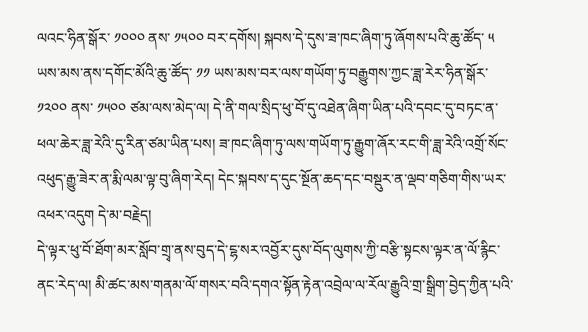ལའང་ཧིན་སྒོར་ ༡༠༠༠ ནས་ ༡༥༠༠ བར་དགོས། སྐབས་དེ་དུས་ཟ་ཁང་ཞིག་ཏུ་ཞོགས་པའི་ཆུ་ཚོད་ ༥ ཡས་མས་ནས་དགོང་མོའི་ཆུ་ཚོད་ ༡༡ ཡས་མས་བར་ལས་གཡོག་ཏུ་བརྒྱུགས་ཀྱང་ཟླ་རེར་ཧིན་སྒོར་ ༡༢༠༠ ནས་ ༡༥༠༠ ཙམ་ལས་མེད་ལ། དེ་ནི་གལ་སྲིད་ཕུ་བོ་དུ་འཐེན་ཞིག་ཡིན་པའི་དབང་དུ་བཏང་ན་ཕལ་ཆེར་ཟླ་རེའི་དུ་རིན་ཙམ་ཡིན་པས། ཟ་ཁང་ཞིག་ཏུ་ལས་གཡོག་ཏུ་རྒྱུག་ཞོར་རང་གི་ཟླ་རེའི་འགྲོ་སོང་འཕུད་རྒྱུ་ཟེར་ན་རྨི་ལམ་ལྟ་བུ་ཞིག་རེད། དེང་སྐབས་ད་དུང་སྔོན་ཆད་དང་བསྡུར་ན་ལྡབ་གཅིག་གིས་ཡར་འཕར་འདུག དེ་མ་བརྗེད།
དེ་ལྟར་ཕུ་བོ་ཐོག་མར་སློབ་གྲྭ་ནས་བུད་དེ་ངྷ་སར་འབྱོར་དུས་བོད་ལུགས་ཀྱི་བརྩི་སྟངས་ལྟར་ན་ལོ་རྙིང་ནང་རེད་ལ། མི་ཚང་མས་གནམ་ལོ་གསར་བའི་དགའ་སྟོན་རྟེན་འབྲེལ་ལ་རོལ་རྒྱུའི་གྲ་སྒྲིག་བྱེད་ཀྱིན་པའི་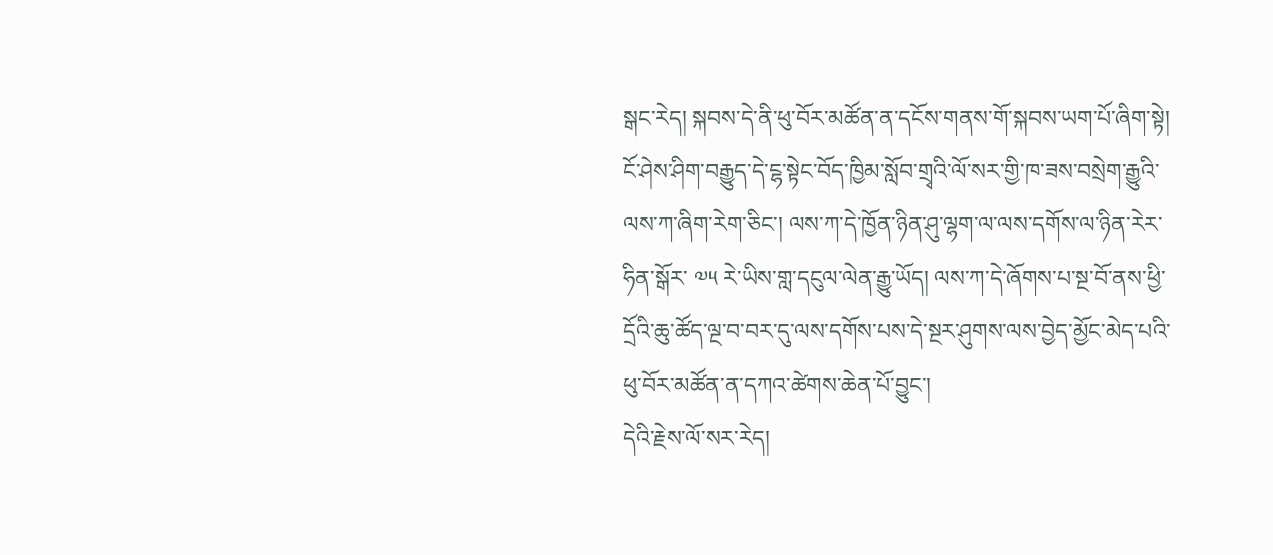སྒང་རེད། སྐབས་དེ་ནི་ཕུ་བོར་མཚོན་ན་དངོས་གནས་གོ་སྐབས་ཡག་པོ་ཞིག་སྟེ། ངོ་ཤེས་ཤིག་བརྒྱུད་དེ་ངྷ་སྟེང་བོད་ཁྱིམ་སློབ་གྲྭའི་ལོ་སར་གྱི་ཁ་ཟས་བསྲེག་རྒྱུའི་ལས་ཀ་ཞིག་རེག་ཅིང་། ལས་ཀ་དེ་ཁྱོན་ཉིན་ཤུ་ལྷག་ལ་ལས་དགོས་ལ་ཉིན་རེར་ཧིན་སྒོར་ ༧༥ རེ་ཡིས་གླ་དངུལ་ལེན་རྒྱུ་ཡོད། ལས་ཀ་དེ་ཞོགས་པ་སྔ་བོ་ནས་ཕྱི་དྲོའི་ཆུ་ཚོད་ལྔ་བ་བར་དུ་ལས་དགོས་པས་དེ་སྔར་ཤུགས་ལས་བྱེད་མྱོང་མེད་པའི་ཕུ་བོར་མཚོན་ན་དཀའ་ཚེགས་ཆེན་པོ་བྱུང་།
དེའི་རྗེས་ལོ་སར་རེད།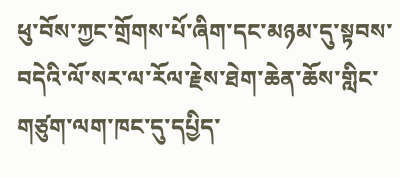ཕུ་བོས་ཀྱང་གྲོགས་པོ་ཞིག་དང་མཉམ་དུ་སྟབས་བདེའི་ལོ་སར་ལ་རོལ་རྗེས་ཐེག་ཆེན་ཆོས་གླིང་གཙུག་ལག་ཁང་དུ་དཔྱིད་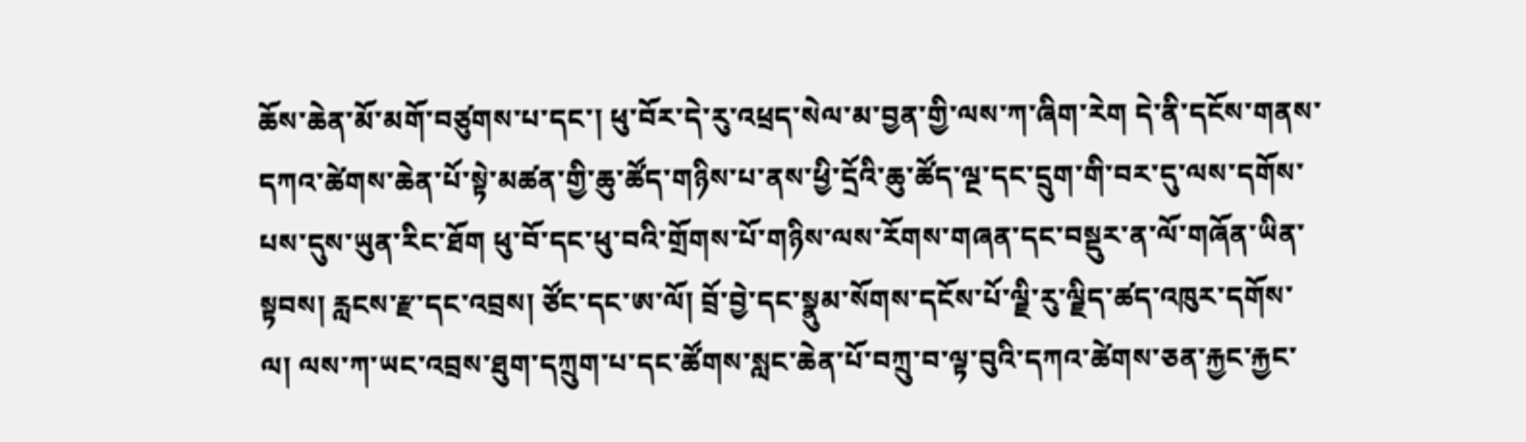ཆོས་ཆེན་མོ་མགོ་བཙུགས་པ་དང་། ཕུ་བོར་དེ་རུ་འཕྲད་སེལ་མ་བྱན་གྱི་ལས་ཀ་ཞིག་རེག དེ་ནི་དངོས་གནས་དཀའ་ཚེགས་ཆེན་པོ་སྟེ་མཚན་གྱི་ཆུ་ཚོད་གཉིས་པ་ནས་ཕྱི་དྲོའི་ཆུ་ཚོད་ལྔ་དང་དྲུག་གི་བར་དུ་ལས་དགོས་པས་དུས་ཡུན་རིང་ཐོག ཕུ་བོ་དང་ཕུ་བའི་གྲོགས་པོ་གཉིས་ལས་རོགས་གཞན་དང་བསྡུར་ན་ལོ་གཞོན་ཡིན་སྟབས། རླངས་རྫ་དང་འབྲས། ཙོང་དང་ཨ་ལོ། བྲོ་བྱེ་དང་སྣུམ་སོགས་དངོས་པོ་ལྗི་རུ་ལྗིད་ཚད་འཁུར་དགོས་ལ། ལས་ཀ་ཡང་འབྲས་ཐུག་དཀྲུག་པ་དང་ཚོགས་སླང་ཆེན་པོ་བཀྲུ་བ་ལྟ་བུའི་དཀའ་ཚེགས་ཅན་རྐྱང་རྐྱང་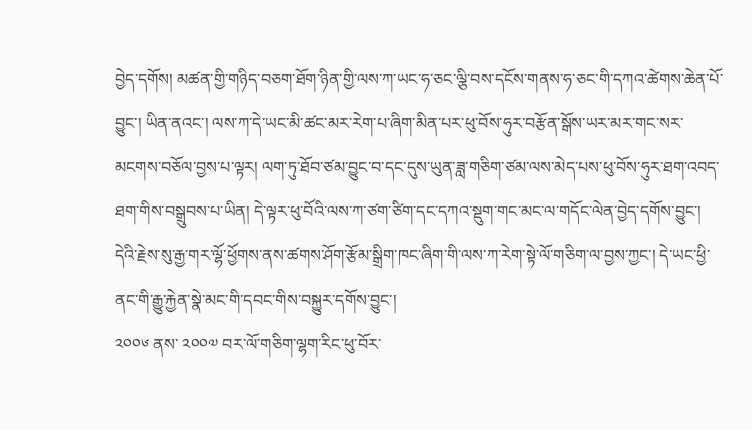བྱེད་དགོས། མཚན་གྱི་གཉིད་བཅག་ཐོག་ཉིན་གྱི་ལས་ཀ་ཡང་ཧ་ཅང་ལྕི་བས་དངོས་གནས་ཧ་ཅང་གི་དཀའ་ཚེགས་ཆེན་པོ་བྱུང་། ཡིན་ནའང་། ལས་ཀ་དེ་ཡང་མི་ཚང་མར་རེག་པ་ཞིག་མིན་པར་ཕུ་བོས་ཧུར་བརྩོན་སྒོས་ཡར་མར་གང་སར་མངགས་བཅོལ་བྱས་པ་ལྟར། ལག་ཏུ་ཐོབ་ཙམ་བྱུང་བ་དང་དུས་ཡུན་ཟླ་གཅིག་ཙམ་ལས་མེད་པས་ཕུ་བོས་ཧུར་ཐག་འབད་ཐག་གིས་བསྒྲུབས་པ་ཡིན། དེ་ལྟར་ཕུ་བོའི་ལས་ཀ་ཙག་ཙིག་དང་དཀའ་སྡུག་གང་མང་ལ་གདོང་ལེན་བྱེད་དགོས་བྱུང་། དེའི་རྗེས་སུ་རྒྱ་གར་ལྷོ་ཕྱོགས་ནས་ཚགས་ཤོག་རྩོམ་སྒྲིག་ཁང་ཞིག་གི་ལས་ཀ་རེག་སྟེ་ལོ་གཅིག་ལ་བྱས་ཀྱང་། དེ་ཡང་ཕྱི་ནང་གི་རྒྱུ་རྐྱེན་སྣེ་མང་གི་དབང་གིས་བསྐྱུར་དགོས་བྱུང་།
༢༠༠༦ ནས་ ༢༠༠༧ བར་ལོ་གཅིག་ལྷག་རིང་ཕུ་བོར་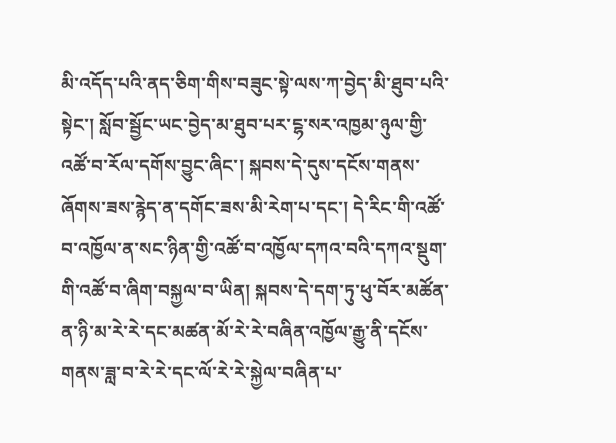མི་འདོད་པའི་ནད་ཅིག་གིས་བཟུང་སྟེ་ལས་ཀ་བྱེད་མི་ཐུབ་པའི་སྟེང་། སློབ་སྦྱོང་ཡང་བྱེད་མ་ཐུབ་པར་ངྷ་སར་འཁྱམ་ཉུལ་གྱི་འཚོ་བ་རོལ་དགོས་བྱུང་ཞིང་། སྐབས་དེ་དུས་དངོས་གནས་ཞོགས་ཟས་རྙེད་ན་དགོང་ཟས་མི་རེག་པ་དང་། དེ་རིང་གི་འཚོ་བ་འཁྱོལ་ན་སང་ཉིན་གྱི་འཚོ་བ་འཁྱོལ་དཀའ་བའི་དཀའ་སྡུག་གི་འཚོ་བ་ཞིག་བསྐྱལ་བ་ཡིན། སྐབས་དེ་དག་ཏུ་ཕུ་བོར་མཚོན་ན་ཉི་མ་རེ་རེ་དང་མཚན་མོ་རེ་རེ་བཞིན་འཁྱོལ་རྒྱུ་ནི་དངོས་གནས་ཟླ་བ་རེ་རེ་དང་ལོ་རེ་རེ་སྐྱེལ་བཞིན་པ་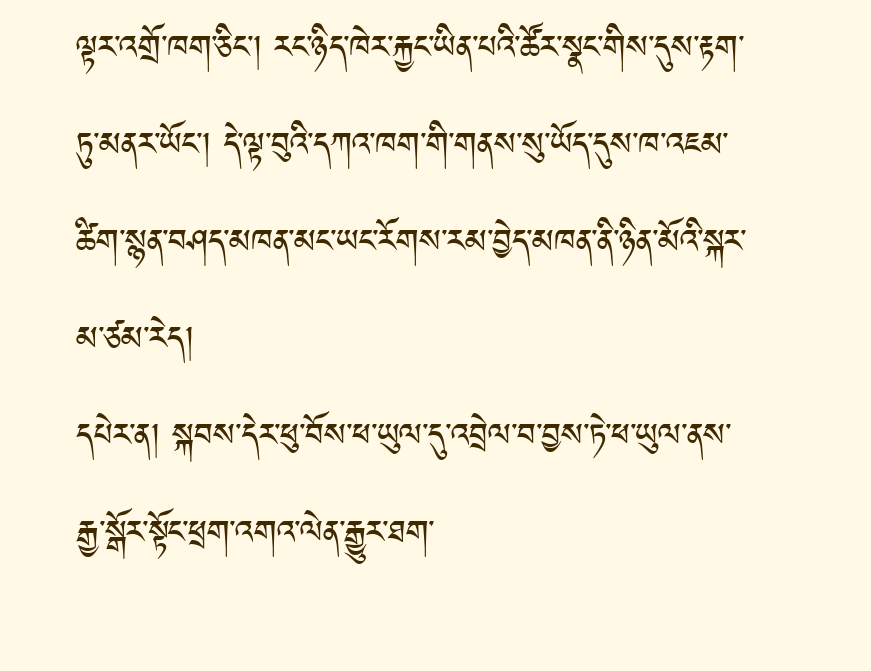ལྟར་འགྲོ་ཁག་ཅིང་། རང་ཉིད་ཁེར་རྐྱང་ཡིན་པའི་ཚོར་སྣང་གིས་དུས་རྟག་ཏུ་མནར་ཡོང་། དེ་ལྟ་བུའི་དཀའ་ཁག་གི་གནས་སུ་ཡོད་དུས་ཁ་འཇམ་ཚིག་སྙན་བཤད་མཁན་མང་ཡང་རོགས་རམ་བྱེད་མཁན་ནི་ཉིན་མོའི་སྐར་མ་ཙམ་རེད།
དཔེར་ན། སྐབས་དེར་ཕུ་བོས་ཕ་ཡུལ་དུ་འབྲེལ་བ་བྱས་ཏེ་ཕ་ཡུལ་ནས་རྒྱ་སྒོར་སྟོང་ཕྲག་འགའ་ལེན་རྒྱུར་ཐག་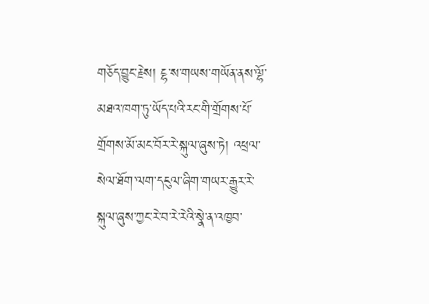གཅོད་བྱུང་རྗེས། ངྷ་ས་གཡས་གཡོན་ནས་ལྷོ་མཐའ་ཁག་ཏུ་ཡོད་པའི་རང་གི་གྲོགས་པོ་གྲོགས་མོ་མང་བོར་རེ་སྐུལ་ཞུས་ཏེ། འཕྲལ་སེལ་ཐོག་ལག་དངུལ་ཞིག་གཡར་རྒྱུར་རེ་སྐུལ་ཞུས་ཀྱང་རེ་བ་རེ་རེའི་སྣེ་ན་འཁྱབ་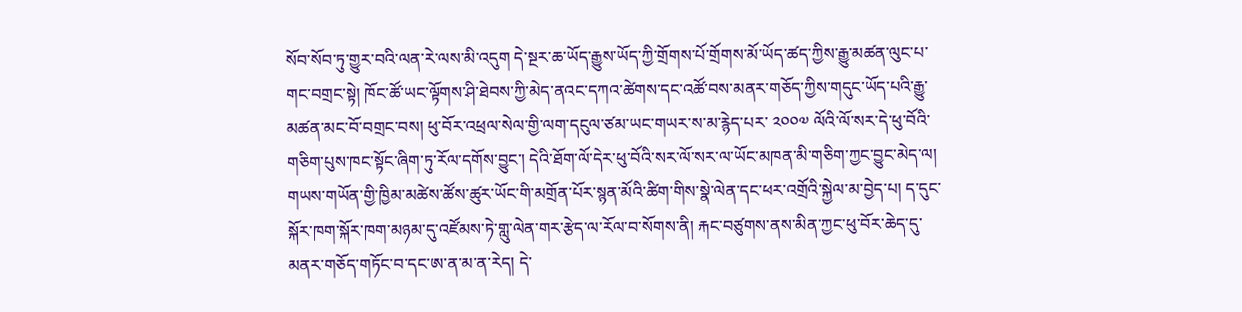སོབ་སོབ་ཏུ་གྱུར་བའི་ལན་རེ་ལས་མི་འདུག དེ་སྔར་ཆ་ཡོད་རྒྱུས་ཡོད་ཀྱི་གྲོགས་པོ་གྲོགས་མོ་ཡོད་ཚད་ཀྱིས་རྒྱུ་མཚན་ལུང་པ་གང་བགྲང་སྟེ། ཁོང་ཚོ་ཡང་ལྟོགས་ཤི་ཐེབས་ཀྱི་མེད་ནའང་དཀའ་ཚེགས་དང་འཚོ་བས་མནར་གཅོད་ཀྱིས་གདུང་ཡོད་པའི་རྒྱུ་མཚན་མང་བོ་བགྲང་བས། ཕུ་བོར་འཕྲལ་སེལ་གྱི་ལག་དངུལ་ཙམ་ཡང་གཡར་ས་མ་རྙེད་པར་ ༢༠༠༧ ལོའི་ལོ་སར་དེ་ཕུ་བོའི་གཅིག་པུས་ཁང་སྟོང་ཞིག་ཏུ་རོལ་དགོས་བྱུང་། དེའི་ཐོག་ལོ་དེར་ཕུ་བོའི་སར་ལོ་སར་ལ་ཡོང་མཁན་མི་གཅིག་ཀྱང་བྱུང་མེད་ལ། གཡས་གཡོན་གྱི་ཁྱིམ་མཚེས་ཚོས་ཚུར་ཡོང་གི་མགྲོན་པོར་སྙན་མོའི་ཚིག་གིས་སྣེ་ལེན་དང་ཕར་འགྲོའི་སྐྱེལ་མ་བྱེད་པ། ད་དུང་སྐོར་ཁག་སྐོར་ཁག་མཉམ་དུ་འཛོམས་ཏེ་གླུ་ལེན་གར་རྩེད་ལ་རོལ་བ་སོགས་ནི། རྐང་བཙུགས་ནས་མིན་ཀྱང་ཕུ་བོར་ཆེད་དུ་མནར་གཅོད་གཏོང་བ་དང་ཨ་ན་མ་ན་རེད། དེ་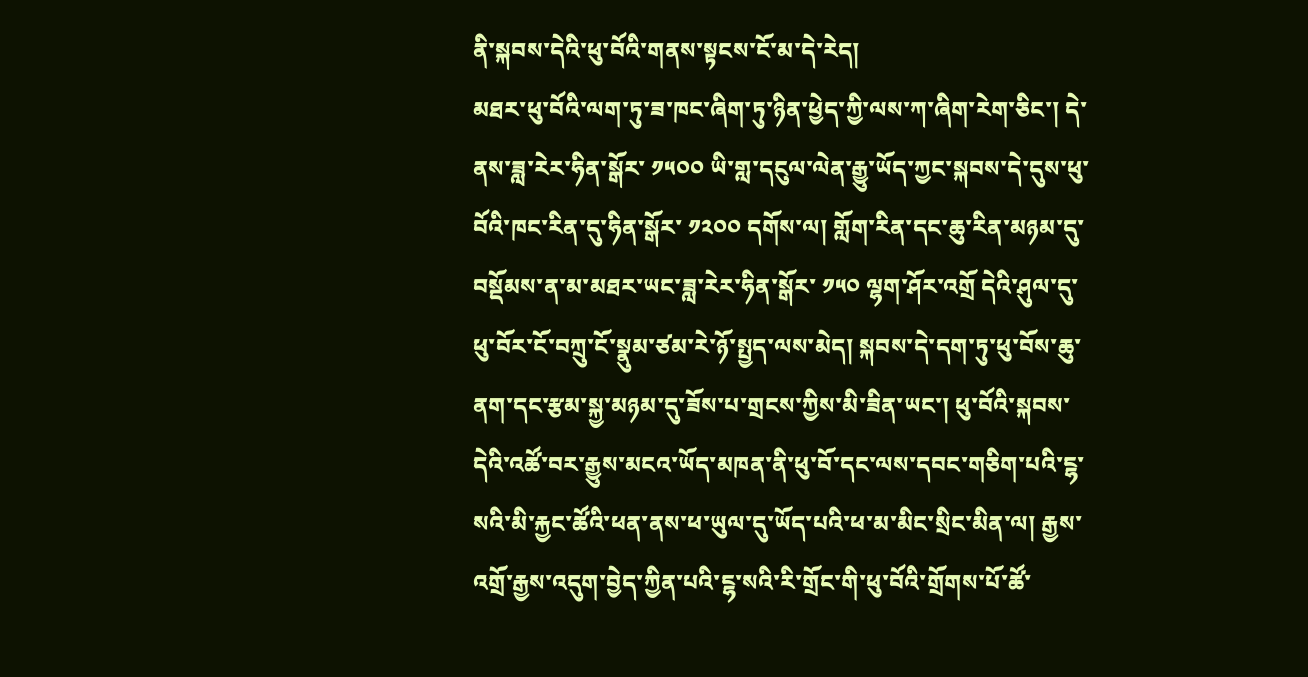ནི་སྐབས་དེའི་ཕུ་བོའི་གནས་སྟངས་ངོ་མ་དེ་རེད།
མཐར་ཕུ་བོའི་ལག་ཏུ་ཟ་ཁང་ཞིག་ཏུ་ཉིན་ཕྱེད་ཀྱི་ལས་ཀ་ཞིག་རེག་ཅིང་། དེ་ནས་ཟླ་རེར་ཧིན་སྒོར་ ༡༥༠༠ ཡི་གླ་དངུལ་ལེན་རྒྱུ་ཡོད་ཀྱང་སྐབས་དེ་དུས་ཕུ་བོའི་ཁང་རིན་དུ་ཧིན་སྒོར་ ༡༢༠༠ དགོས་ལ། གློག་རིན་དང་ཆུ་རིན་མཉམ་དུ་བསྡོམས་ན་མ་མཐར་ཡང་ཟླ་རེར་ཧིན་སྒོར་ ༡༥༠ ལྷག་ཤོར་འགྲོ དེའི་ཤུལ་དུ་ཕུ་བོར་ངོ་བཀྲུ་ངོ་སྣུམ་ཙམ་རེ་ཉོ་སྤྱད་ལས་མེད། སྐབས་དེ་དག་ཏུ་ཕུ་བོས་ཆུ་ནག་དང་རྩམ་སྐྱ་མཉམ་དུ་ཟོས་པ་གྲངས་ཀྱིས་མི་ཟིན་ཡང་། ཕུ་བོའི་སྐབས་དེའི་འཚོ་བར་རྒྱུས་མངའ་ཡོད་མཁན་ནི་ཕུ་བོ་དང་ལས་དབང་གཅིག་པའི་ངྷ་སའི་མི་རྐྱང་ཚོའི་ཕན་ནས་ཕ་ཡུལ་དུ་ཡོད་པའི་ཕ་མ་མིང་སྲིང་མིན་ལ། རྒྱས་འགྲོ་རྒྱས་འདུག་བྱེད་ཀྱིན་པའི་ངྷ་སའི་རི་གྲོང་གི་ཕུ་བོའི་གྲོགས་པོ་ཚོ་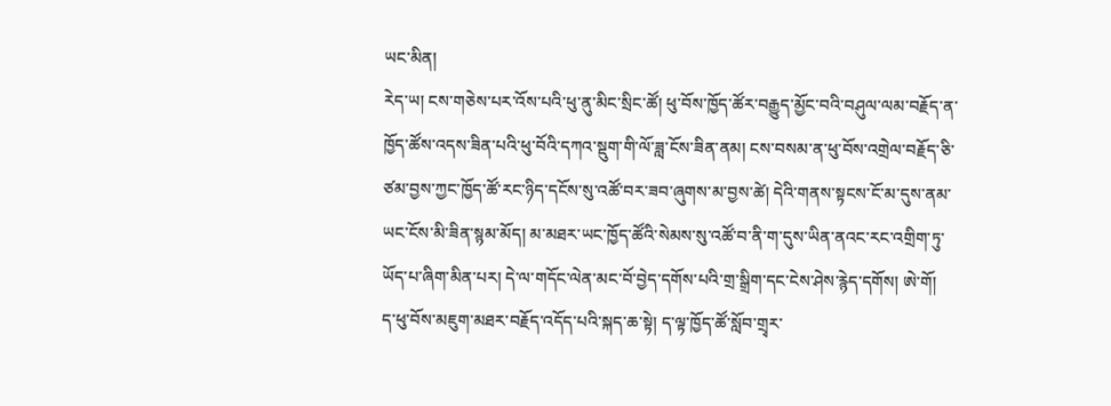ཡང་མིན།
རེད་ཡ། ངས་གཅེས་པར་འོས་པའི་ཕུ་ནུ་མིང་སྲིང་ཚོ། ཕུ་བོས་ཁྱོད་ཚོར་བརྒྱུད་མྱོང་བའི་བཤུལ་ལམ་བརྗོད་ན་ཁྱོད་ཚོས་འདས་ཟིན་པའི་ཕུ་བོའི་དཀའ་སྡུག་གི་ལོ་ཟླ་ངོས་ཟིན་ནམ། ངས་བསམ་ན་ཕུ་བོས་འགྲེལ་བརྗོད་ཅི་ཙམ་བྱས་ཀྱང་ཁྱོད་ཚོ་རང་ཉིད་དངོས་སུ་འཚོ་བར་ཟབ་ཞུགས་མ་བྱས་ཚེ། དེའི་གནས་སྟངས་ངོ་མ་དུས་ནམ་ཡང་ངོས་མི་ཟིན་སྙམ་མོད། མ་མཐར་ཡང་ཁྱོད་ཚོའི་སེམས་སུ་འཚོ་བ་ནི་ག་དུས་ཡིན་ནའང་རང་འགྲིག་ཏུ་ཡོད་པ་ཞིག་མིན་པར། དེ་ལ་གདོང་ལེན་མང་བོ་བྱེད་དགོས་པའི་གྲ་སྒྲིག་དང་ངེས་ཤེས་རྙེད་དགོས། ཨེ་གོ།
ད་ཕུ་བོས་མཇུག་མཐར་བརྗོད་འདོད་པའི་སྐད་ཆ་སྟེ། ད་ལྟ་ཁྱོད་ཚོ་སློབ་གྲྭར་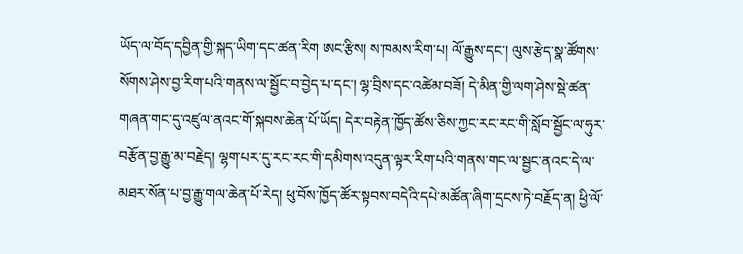ཡོད་ལ་བོད་དབྱིན་གྱི་སྐད་ཡིག་དང་ཚན་རིག ཨང་རྩིས། ས་ཁམས་རིག་པ། ལོ་རྒྱུས་དང་། ལུས་རྩེད་སྣ་ཚོགས་སོགས་ཤེས་བྱ་རིག་པའི་གནས་ལ་སྦྱོང་བ་བྱེད་པ་དང་། ལྷ་བྲིས་དང་འཚེམ་བཟོ། དེ་མིན་གྱི་ལག་ཤེས་སྡེ་ཚན་གཞན་གང་དུ་འཛུལ་ནའང་གོ་སྐབས་ཆེན་པོ་ཡོད། དེར་བརྟེན་ཁྱོད་ཚོས་ཅིས་ཀྱང་རང་རང་གི་སློབ་སྦྱོང་ལ་ཧུར་བརྩོན་བྱ་རྒྱུ་མ་བརྗེད། ལྷག་པར་དུ་རང་རང་གི་དམིགས་འདུན་ལྟར་རིག་པའི་གནས་གང་ལ་སྦྱང་ནའང་དེ་ལ་མཐར་སོན་པ་བྱ་རྒྱུ་གལ་ཆེན་པོ་རེད། ཕུ་བོས་ཁྱོད་ཚོར་སྟབས་བདེའི་དཔེ་མཚོན་ཞིག་དྲངས་ཏེ་བརྗོད་ན། ཕྱི་ལོ་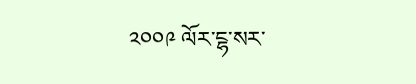༢༠༠༩ ལོར་ངྷ་སར་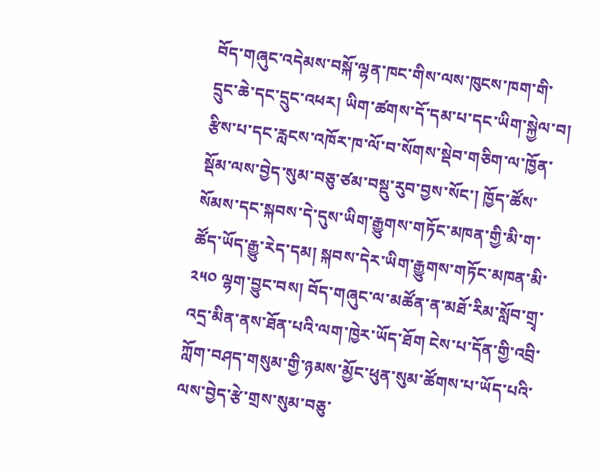བོད་གཞུང་འདེམས་བསྐོ་ལྷན་ཁང་གིས་ལས་ཁུངས་ཁག་གི་དྲུང་ཆེ་དང་དྲུང་འཕར། ཡིག་ཚགས་དོ་དམ་པ་དང་ཡིག་སྐྱེལ་བ། རྩིས་པ་དང་རླངས་འཁོར་ཁ་ལོ་བ་སོགས་སྡེབ་གཅིག་ལ་ཁྱོན་སྡོམ་ལས་བྱེད་སུམ་བཅུ་ཙམ་བསྡུ་རུབ་བྱས་སོང་། ཁྱོད་ཚོས་སོམས་དང་སྐབས་དེ་དུས་ཡིག་རྒྱུགས་གཏོང་མཁན་གྱི་མི་ག་ཚོད་ཡོད་རྒྱུ་རེད་དམ། སྐབས་དེར་ཡིག་རྒྱུགས་གཏོང་མཁན་མི་ ༢༥༠ ལྷག་བྱུང་བས། བོད་གཞུང་ལ་མཚོན་ན་མཐོ་རིམ་སློབ་གྲྭ་འདྲ་མིན་ནས་ཐོན་པའི་ལག་ཁྱེར་ཡོད་ཐོག ངེས་པ་དོན་གྱི་འབྲི་ཀློག་བཤད་གསུམ་གྱི་ཉམས་མྱོང་ཕུན་སུམ་ཚོགས་པ་ཡོད་པའི་ལས་བྱེད་རྩེ་གྲས་སུམ་བཅུ་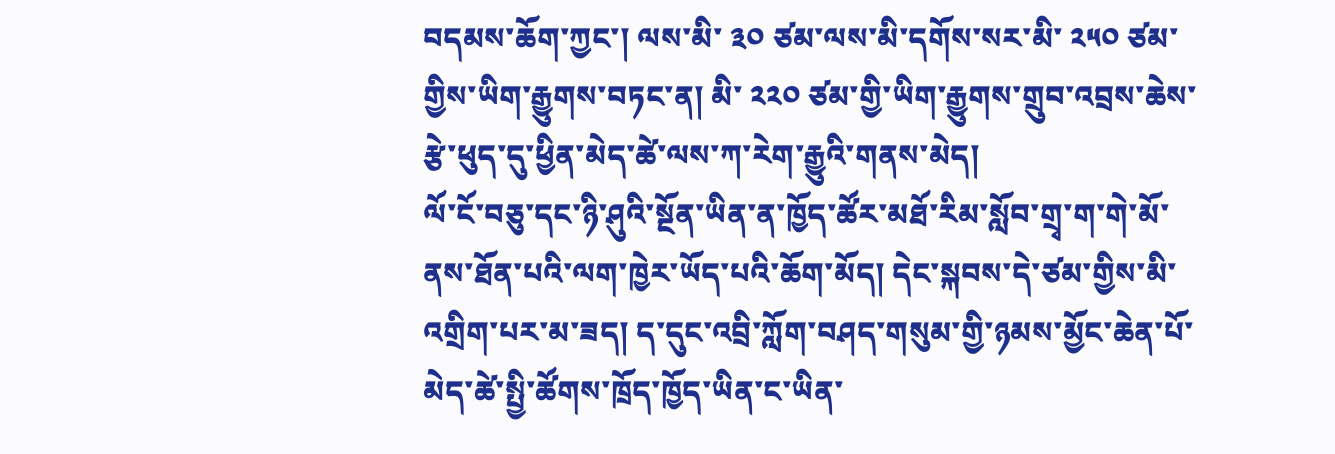བདམས་ཆོག་ཀྱང་། ལས་མི་ ༣༠ ཙམ་ལས་མི་དགོས་སར་མི་ ༢༥༠ ཙམ་གྱིས་ཡིག་རྒྱུགས་བཏང་ན། མི་ ༢༢༠ ཙམ་གྱི་ཡིག་རྒྱུགས་གྲུབ་འབྲས་ཆེས་རྩེ་ཕུད་དུ་ཕྱིན་མེད་ཚེ་ལས་ཀ་རེག་རྒྱུའི་གནས་མེད།
ལོ་ངོ་བཅུ་དང་ཉི་ཤུའི་སྔོན་ཡིན་ན་ཁྱོད་ཚོར་མཐོ་རིམ་སློབ་གྲྭ་ག་གེ་མོ་ནས་ཐོན་པའི་ལག་ཁྱེར་ཡོད་པའི་ཆོག་མོད། དེང་སྐབས་དེ་ཙམ་གྱིས་མི་འགྲིག་པར་མ་ཟད། ད་དུང་འབྲི་ཀློག་བཤད་གསུམ་གྱི་ཉམས་མྱོང་ཆེན་པོ་མེད་ཚེ་སྤྱི་ཚོགས་ཁྲོད་ཁྱོད་ཡིན་ང་ཡིན་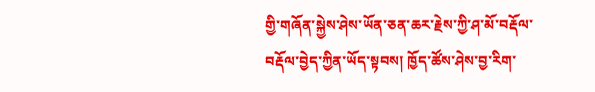གྱི་གཞོན་སྐྱེས་ཤེས་ཡོན་ཅན་ཆར་རྗེས་ཀྱི་ཤ་མོ་བརྡོལ་བརྡོལ་བྱེད་ཀྱིན་ཡོད་སྟབས། ཁྱོད་ཚོས་ཤེས་བྱ་རིག་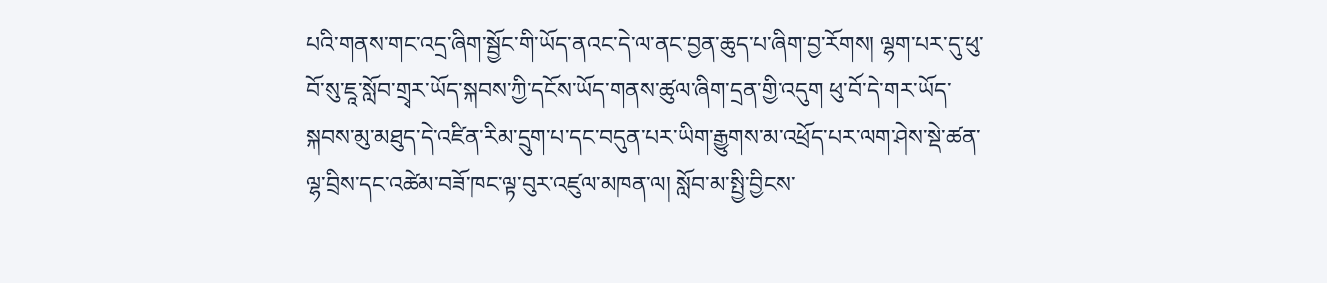པའི་གནས་གང་འདྲ་ཞིག་སྦྱོང་གི་ཡོད་ནའང་དེ་ལ་ནང་བྱན་ཆུད་པ་ཞིག་བྱ་རོགས། ལྷག་པར་དུ་ཕུ་བོ་སུ་ཇཱ་སློབ་གྲྭར་ཡོད་སྐབས་ཀྱི་དངོས་ཡོད་གནས་ཚུལ་ཞིག་དྲན་གྱི་འདུག ཕུ་བོ་དེ་གར་ཡོད་སྐབས་མུ་མཐུད་དེ་འཛིན་རིམ་དྲུག་པ་དང་བདུན་པར་ཡིག་རྒྱུགས་མ་འཕྲོད་པར་ལག་ཤེས་སྡེ་ཚན་ལྷ་བྲིས་དང་འཚེམ་བཟོ་ཁང་ལྟ་བུར་འཛུལ་མཁན་ལ། སློབ་མ་སྤྱི་བྱིངས་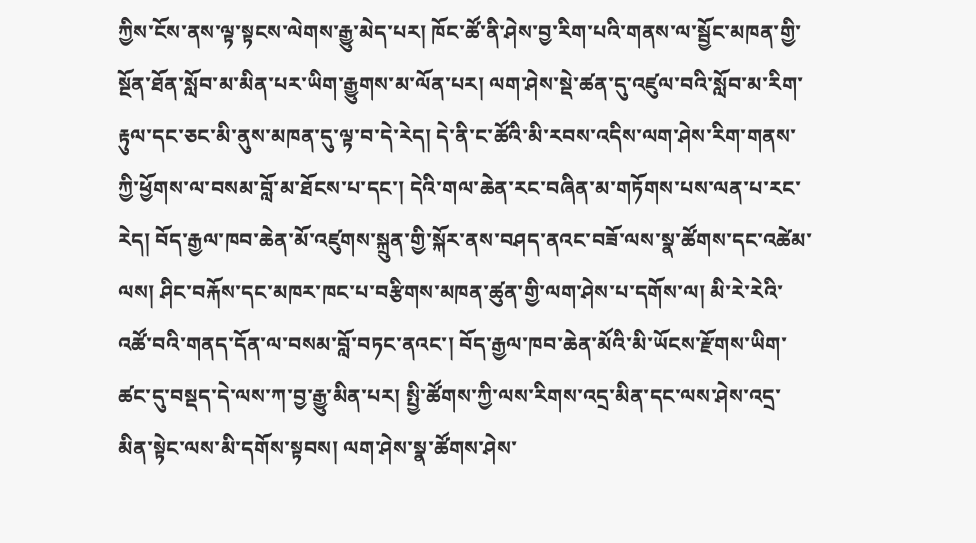ཀྱིས་ངོས་ནས་ལྟ་སྟངས་ལེགས་རྒྱུ་མེད་པར། ཁོང་ཚོ་ནི་ཤེས་བྱ་རིག་པའི་གནས་ལ་སྦྱོང་མཁན་གྱི་སྔོན་ཐོན་སློབ་མ་མིན་པར་ཡིག་རྒྱུགས་མ་ལོན་པར། ལག་ཤེས་སྡེ་ཚན་དུ་འཛུལ་བའི་སློབ་མ་རིག་རྟུལ་དང་ཅང་མི་ནུས་མཁན་དུ་ལྟ་བ་དེ་རེད། དེ་ནི་ང་ཚོའི་མི་རབས་འདིས་ལག་ཤེས་རིག་གནས་ཀྱི་ཕྱོགས་ལ་བསམ་བློ་མ་ཐོངས་པ་དང་། དེའི་གལ་ཆེན་རང་བཞིན་མ་གཏོགས་པས་ལན་པ་རང་རེད། བོད་རྒྱལ་ཁབ་ཆེན་མོ་འཛུགས་སྐྲུན་གྱི་སྐོར་ནས་བཤད་ནའང་བཟོ་ལས་སྣ་ཚོགས་དང་འཚེམ་ལས། ཤིང་བརྐོས་དང་མཁར་ཁང་པ་བརྩིགས་མཁན་ཚུན་གྱི་ལག་ཤེས་པ་དགོས་ལ། མི་རེ་རེའི་འཚོ་བའི་གནད་དོན་ལ་བསམ་བློ་བཏང་ནའང་། བོད་རྒྱལ་ཁབ་ཆེན་མོའི་མི་ཡོངས་རྫོགས་ཡིག་ཚང་དུ་བསྡད་དེ་ལས་ཀ་བྱ་རྒྱུ་མིན་པར། སྤྱི་ཚོགས་ཀྱི་ལས་རིགས་འདྲ་མིན་དང་ལས་ཤེས་འདྲ་མིན་སྟེང་ལས་མི་དགོས་སྟབས། ལག་ཤེས་སྣ་ཚོགས་ཤེས་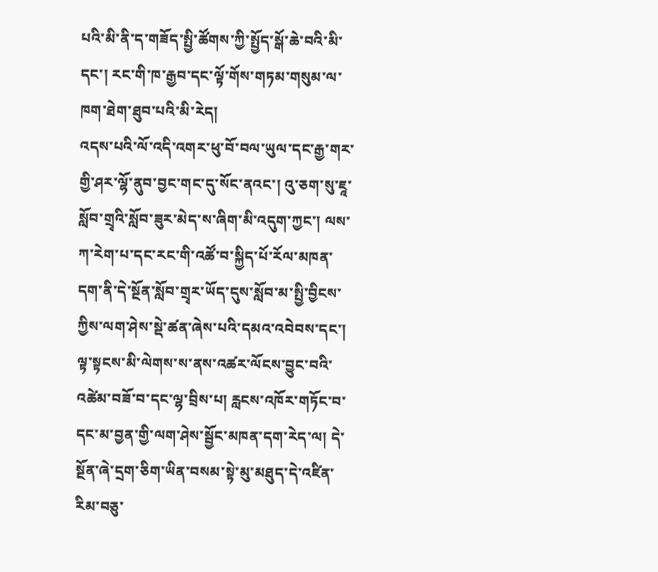པའི་མི་ནི་ད་གཟོད་སྤྱི་ཚོགས་ཀྱི་སྤྱོད་སྒོ་ཆེ་བའི་མི་དང་། རང་གི་ཁ་རྒྱབ་དང་ལྟོ་གོས་གཏམ་གསུམ་ལ་ཁག་ཐེག་ཐུབ་པའི་མི་རེད།
འདས་པའི་ལོ་འདི་འགར་ཕུ་བོ་བལ་ཡུལ་དང་རྒྱ་གར་གྱི་ཤར་ལྷོ་ནུབ་བྱང་གང་དུ་སོང་ནའང་། འུ་ཅག་སུ་ཇཱ་སློབ་གྲྭའི་སློབ་ཟུར་མེད་ས་ཞིག་མི་འདུག་ཀྱང་། ལས་ཀ་རེག་པ་དང་རང་གི་འཚོ་བ་སྐྱིད་པོ་རོལ་མཁན་དག་ནི་དེ་སྔོན་སློབ་གྲྭར་ཡོད་དུས་སློབ་མ་སྤྱི་བྱིངས་ཀྱིས་ལག་ཤེས་སྡེ་ཚན་ཞེས་པའི་དམའ་འབེབས་དང་། ལྟ་སྟངས་མི་ལེགས་ས་ནས་འཚར་ལོངས་བྱུང་བའི་འཚེམ་བཟོ་བ་དང་ལྷ་བྲིས་པ། རླངས་འཁོར་གཏོང་བ་དང་མ་བྱན་གྱི་ལག་ཤེས་སྦྱོང་མཁན་དག་རེད་ལ། དེ་སྔོན་ཞེ་དྲག་ཅིག་ཡིན་བསམ་སྟེ་མུ་མཐུད་དེ་འཛིན་རིམ་བཅུ་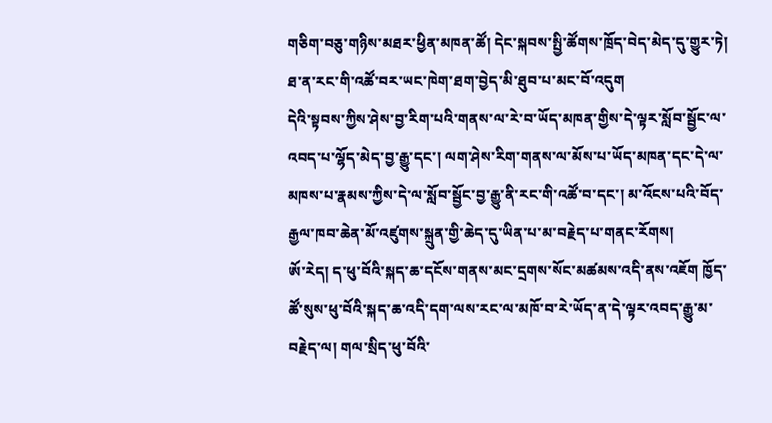གཅིག་བཅུ་གཉིས་མཐར་ཕྱིན་མཁན་ཚོ། དེང་སྐབས་སྤྱི་ཚོགས་ཁྲོད་བེད་མེད་དུ་གྱུར་ཏེ། ཐ་ན་རང་གི་འཚོ་བར་ཡང་ཁེག་ཐག་བྱེད་མི་ཐུབ་པ་མང་བོ་འདུག
དེའི་སྟབས་ཀྱིས་ཤེས་བྱ་རིག་པའི་གནས་ལ་རེ་བ་ཡོད་མཁན་གྱིས་དེ་ལྟར་སློབ་སྦྱོང་ལ་འབད་པ་ལྷོད་མེད་བྱ་རྒྱུ་དང་། ལག་ཤེས་རིག་གནས་ལ་མོས་པ་ཡོད་མཁན་དང་དེ་ལ་མཁས་པ་རྣམས་ཀྱིས་དེ་ལ་སློབ་སྦྱོང་བྱ་རྒྱུ་ནི་རང་གི་འཚོ་བ་དང་། མ་འོངས་པའི་བོད་རྒྱལ་ཁབ་ཆེན་མོ་འཛུགས་སྐྲུན་གྱི་ཆེད་དུ་ཡིན་པ་མ་བརྗེད་པ་གནང་རོགས།
ཨོ་རེད། ད་ཕུ་བོའི་སྐད་ཆ་དངོས་གནས་མང་དྲགས་སོང་མཚམས་འདི་ནས་འཇོག ཁྱོད་ཚོ་སུས་ཕུ་བོའི་སྐད་ཆ་འདི་དག་ལས་རང་ལ་མཁོ་བ་རེ་ཡོད་ན་དེ་ལྟར་འབད་རྒྱུ་མ་བརྗེད་ལ། གལ་སྲིད་ཕུ་བོའི་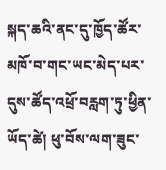སྐད་ཆའི་ནང་དུ་ཁྱོད་ཚོར་མཁོ་བ་གང་ཡང་མེད་པར་དུས་ཚོད་འཕྲོ་བརླག་ཏུ་ཕྱིན་ཡོད་ཚེ། ཕུ་བོས་ལག་ཟུང་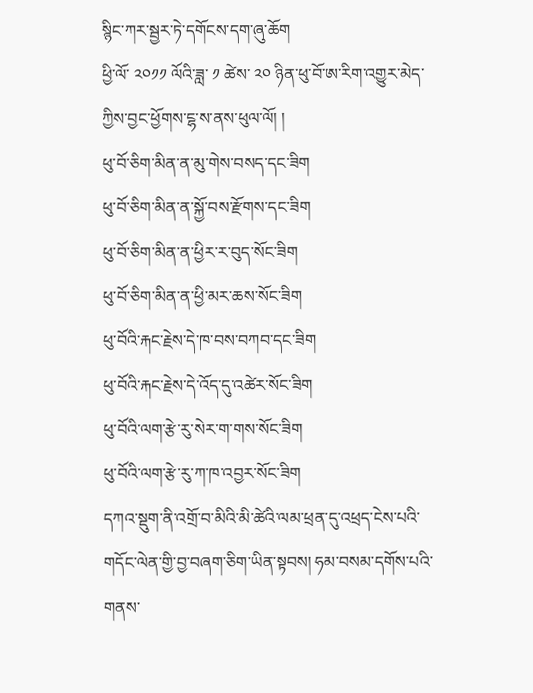སྙིང་ཀར་སྦྱར་ཏེ་དགོངས་དག་ཞུ་ཆོག
ཕྱི་ལོ་ ༢༠༡༡ ལོའི་ཟླ་ ༡ ཚེས་ ༢༠ ཉིན་ཕུ་བོ་ཨ་རིག་འགྱུར་མེད་ཀྱིས་བྱང་ཕྱོགས་ངྷ་ས་ནས་ཕུལ་ལོ། །
ཕུ་བོ་ཅིག་མིན་ན་མུ་གེས་བསད་དང་ཟིག
ཕུ་བོ་ཅིག་མིན་ན་སྐྱོ་བས་རྫོགས་དང་ཟིག
ཕུ་བོ་ཅིག་མིན་ན་ཕྱིར་ར་བུད་སོང་ཟིག
ཕུ་བོ་ཅིག་མིན་ན་ཕྱི་མར་ཆས་སོང་ཟིག
ཕུ་བོའི་རྐང་རྗེས་དེ་ཁ་བས་བཀབ་དང་ཟིག
ཕུ་བོའི་རྐང་རྗེས་དེ་འོད་དུ་འཚེར་སོང་ཟིག
ཕུ་བོའི་ལག་རྩེ་རུ་སེར་ག་གས་སོང་ཟིག
ཕུ་བོའི་ལག་རྩེ་རུ་ཀ་ཁ་འབྱར་སོང་ཟིག
དཀའ་སྡུག་ནི་འགྲོ་བ་མིའི་མི་ཚེའི་ལམ་ཕྲན་དུ་འཕྲད་ངེས་པའི་གདོང་ལེན་གྱི་བྱ་བཞག་ཅིག་ཡིན་སྟབས། ཧམ་བསམ་དགོས་པའི་གནས་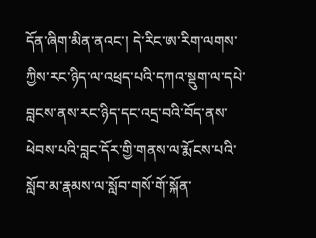དོན་ཞིག་མིན་ནའང་། དེ་རིང་ཨ་རིག་ལགས་ཀྱིས་རང་ཉིད་ལ་འཕྲད་པའི་དཀའ་སྡུག་ལ་དཔེ་བླངས་ནས་རང་ཉིད་དང་འདྲ་བའི་བོད་ནས་ཕེབས་པའི་བླང་དོར་གྱི་གནས་ལ་རྨོངས་པའི་སློབ་མ་རྣམས་ལ་སློབ་གསོ་གོ་སྐོན་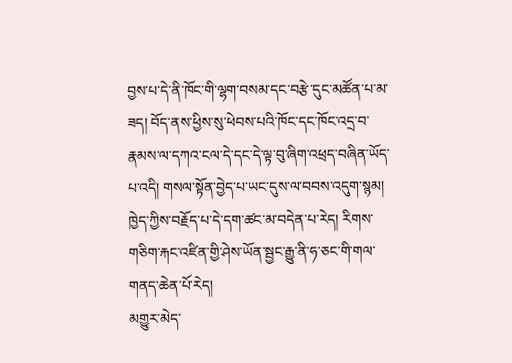བྱས་པ་དེ་ནི་ཁོང་གི་ལྷག་བསམ་དང་བརྩེ་དུང་མཚོན་པ་མ་ཟད། བོད་ནས་ཕྱིས་སུ་ཕེབས་པའི་ཁོང་དང་ཁོང་འདྲ་བ་རྣམས་ལ་དཀའ་ངལ་དེ་དང་དེ་ལྟ་བུ་ཞིག་འཕྲད་བཞིན་ཡོད་པ་འདི། གསལ་སྟོན་བྱེད་པ་ཡང་དུས་ལ་བབས་འདུག་སྙམ།
ཁྱེད་ཀྱིས་བརྗོད་པ་དེ་དག་ཚང་མ་བདེན་པ་རེད། རིགས་གཅིག་རྐང་འཛིན་གྱི་ཤེས་ཡོན་སྦྱང་རྒྱུ་ནི་ཧ་ཅང་གི་གལ་གནད་ཆེན་པོ་རེད།
མགྱུར་མེད་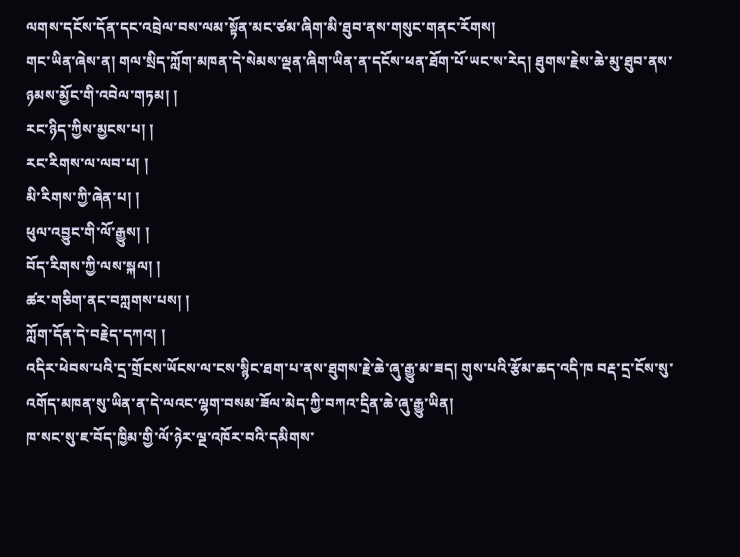ལགས་དངོས་དོན་དང་འབྲེལ་བས་ལམ་སྟོན་མང་ཙམ་ཞིག་མི་ཐུབ་ནས་གསུང་གནང་རོགས།
གང་ཡིན་ཞེས་ན། གལ་སྲིད་ཀློག་མཁན་དེ་སེམས་ལྡན་ཞིག་ཡིན་ན་དངོས་ཕན་ཐོག་པོ་ཡང་ས་རེད། ཐུགས་རྗེས་ཆེ་མུ་ཐུབ་ནས་
ཉམས་མྱོང་གི་འབེལ་གཏམ། །
རང་ཉིད་ཀྱིས་མྱངས་པ། །
རང་རིགས་ལ་ལབ་པ། །
མི་རིགས་ཀྱི་ཞེན་པ། །
ཕུལ་འབྱུང་གི་ལོ་རྒྱུས། །
བོད་རིགས་ཀྱི་ལས་སྐལ། །
ཚར་གཅིག་ནང་བཀླགས་པས། །
ཀློག་དོན་དེ་བརྗེད་དཀའ། །
འདིར་ཕེབས་པའི་དྲ་གྲོངས་ཡོངས་ལ་ངས་སྙིང་ཐག་པ་ནས་ཐུགས་རྗེ་ཆེ་ཞུ་རྒྱུ་མ་ཟད། གུས་པའི་རྩོམ་ཆད་འདི་ཁ བརྡ་དྲ་ངོས་སུ་འགོད་མཁན་སུ་ཡིན་ན་དེ་ལའང་ལྷག་བསམ་ཟོལ་མེད་ཀྱི་བཀའ་དྲིན་ཆེ་ཞུ་རྒྱུ་ཡིན།
ཁ་སང་སུ་ཇ་བོད་ཁྱིམ་གྱི་ལོ་ཉེར་ལྔ་འཁོར་བའི་དམིགས་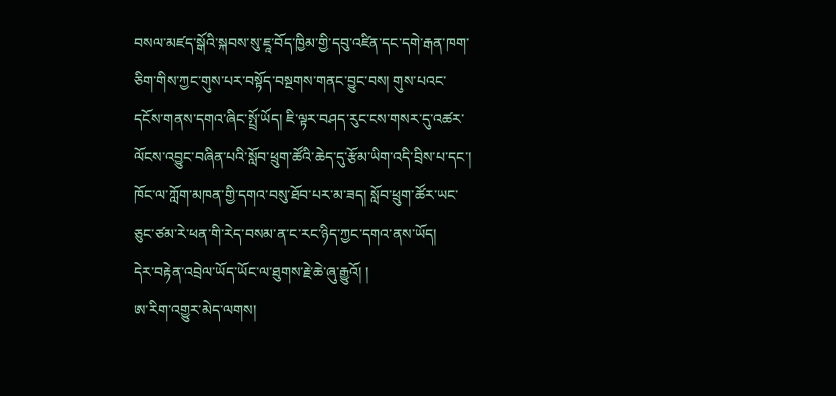བསལ་མཛད་སྒོའི་སྐབས་སུ་ཇཱ་བོད་ཁྱིམ་གྱི་དབུ་འཛིན་དང་དགེ་རྒན་ཁག་ཅིག་གིས་ཀྱང་གུས་པར་བསྟོད་བསྔགས་གནང་བྱུང་བས། གུས་པའང་དངོས་གནས་དགའ་ཞིང་སྤྲོ་ཡོད། ཇི་ལྟར་བཤད་རུང་ངས་གསར་དུ་འཚར་ལོངས་འབྱུང་བཞིན་པའི་སློབ་ཕྲུག་ཚོའི་ཆེད་དུ་རྩོམ་ཡིག་འདི་བྲིས་པ་དང་། ཁོང་ལ་ཀློག་མཁན་གྱི་དགའ་བསུ་ཐོབ་པར་མ་ཟད། སློབ་ཕྲུག་ཚོར་ཡང་ཅུང་ཙམ་རེ་ཕན་གི་རེད་བསམ་ན་ང་རང་ཉིད་ཀྱང་དགའ་ནས་ཡོད།
དེར་བརྟེན་འབྲེལ་ཡོད་ཡོང་ལ་ཐུགས་རྗེ་ཆེ་ཞུ་རྒྱུའོ། །
ཨ་རིག་འགྱུར་མེད་ལགས།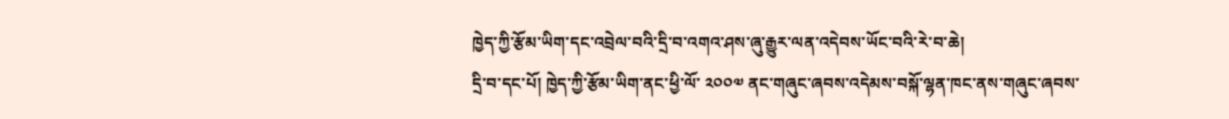ཁྱེད་ཀྱི་རྩོམ་ཡིག་དང་འབྲེལ་བའི་དྲི་བ་འགའ་ཤས་ཞུ་རྒྱུར་ལན་འདེབས་ཡོང་བའི་རེ་བ་ཆེ།
དྲི་བ་དང་པོ། ཁྱེད་ཀྱི་རྩོམ་ཡིག་ནང་ཕྱི་ལོ་ ༢༠༠༧ ནང་གཞུང་ཞབས་འདེམས་བསྐོ་ལྷན་ཁང་ནས་གཞུང་ཞབས་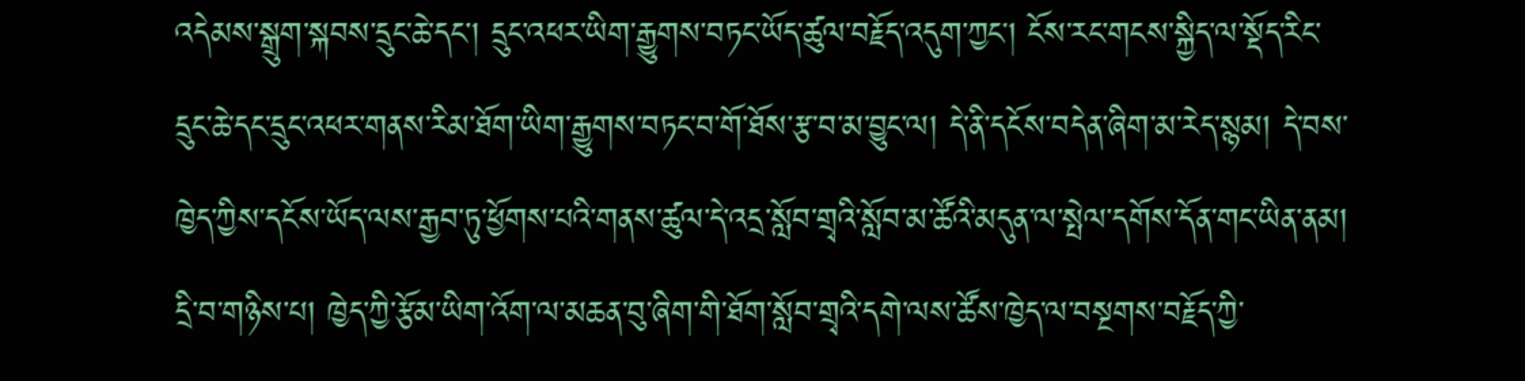འདེམས་སྒྲུག་སྐབས་དྲུང་ཆེ་དང་། དྲུང་འཕར་ཡིག་རྒྱུགས་བཏང་ཡོད་ཚུལ་བརྗོད་འདུག་ཀྱང། ངོས་རང་གངས་སྐྱིད་ལ་སྡོད་རིང་དྲུང་ཆེ་དང་དྲུང་འཕར་གནས་རིམ་ཐོག་ཡིག་རྒྱུགས་བཏང་བ་གོ་ཐོས་རྩ་བ་མ་བྱུང་ལ། དེ་ནི་དངོས་བདེན་ཞིག་མ་རེད་སྙམ། དེ་བས་ཁྱེད་ཀྱིས་དངོས་ཡོད་ལས་རྒྱབ་ཏུ་ཕྱོགས་པའི་གནས་ཚུལ་དེ་འདྲ་སློབ་གྲྭའི་སློབ་མ་ཚོའི་མདུན་ལ་སྤེལ་དགོས་དོན་གང་ཡིན་ནམ།
དྲི་བ་གཉིས་པ། ཁྱེད་ཀྱི་རྩོམ་ཡིག་འོག་ལ་མཆན་བུ་ཞིག་གི་ཐོག་སློབ་གྲྭའི་དགེ་ལས་ཚོས་ཁྱེད་ལ་བསྔགས་བརྗོད་ཀྱི་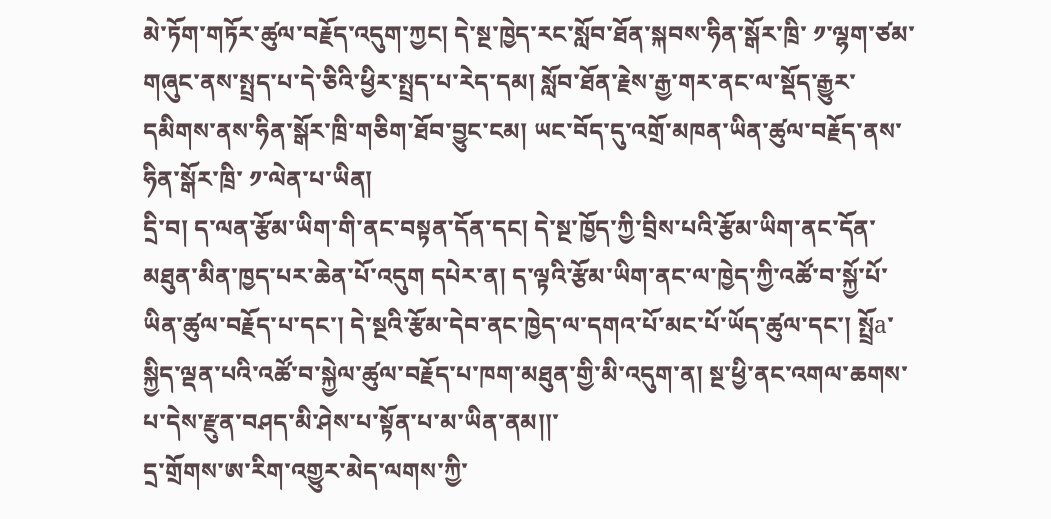མེ་ཏོག་གཏོར་ཚུལ་བརྗོད་འདུག་ཀྱང། དེ་སྔ་ཁྱེད་རང་སློབ་ཐོན་སྐབས་ཧིན་སྒོར་ཁྲི་ ༡་ལྷག་ཙམ་གཞུང་ནས་སྤྲད་པ་དེ་ཅིའི་ཕྱིར་སྤྲད་པ་རེད་དམ། སློབ་ཐོན་རྗེས་རྒྱ་གར་ནང་ལ་སྡོད་རྒྱུར་དམིགས་ནས་ཧིན་སྒོར་ཁྲི་གཅིག་ཐོབ་བྱུང་ངམ། ཡང་བོད་དུ་འགྲོ་མཁན་ཡིན་ཚུལ་བརྗོད་ནས་ཧིན་སྒོར་ཁྲི་ ༡་ལེན་པ་ཡིན།
དྲི་བ། ད་ལན་རྩོམ་ཡིག་གི་ནང་བསྟན་དོན་དང། དེ་སྔ་ཁྱོད་ཀྱི་བྲིས་པའི་རྩོམ་ཡིག་ནང་དོན་མཐུན་མིན་ཁྱད་པར་ཆེན་པོ་འདུག དཔེར་ན། ད་ལྟའི་རྩོམ་ཡིག་ནང་ལ་ཁྱེད་ཀྱི་འཚོ་བ་སྐྱོ་པོ་ཡིན་ཚུལ་བརྗོད་པ་དང་། དེ་སྔའི་རྩོམ་དེབ་ནང་ཁྱེད་ལ་དགའ་པོ་མང་པོ་ཡོད་ཚུལ་དང་། སྤྲོa་སྐྱིད་ལྡན་པའི་འཚོ་བ་སྐྱེལ་ཚུལ་བརྗོད་པ་ཁག་མཐུན་གྱི་མི་འདུག་ན། སྔ་ཕྱི་ནང་འགལ་ཆགས་པ་དེས་རྫུན་བཤད་མི་ཤེས་པ་སྟོན་པ་མ་ཡིན་ནམ།།་
དྲ་གྲོགས་ཨ་རིག་འགྱུར་མེད་ལགས་ཀྱི་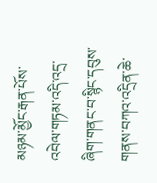མཉམ་མྱོང་རྒན་པོས་འབེལ་གཏམ་འདི་འདྲ་ཞིག་གནང་བ་སྙིང་དབུས་གནས་བཀའ་འདྲིན་ཆེ་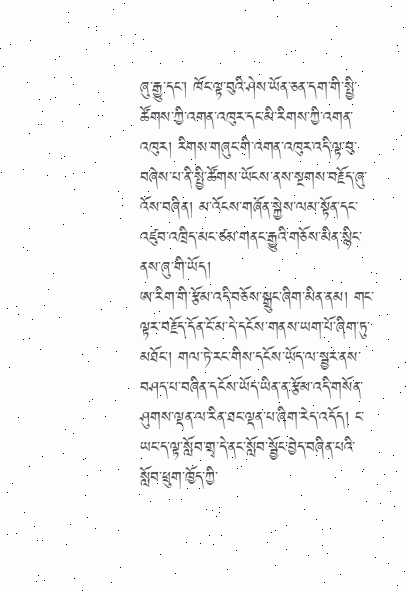ཞུ་རྒྱུ་དང་། ཁོང་ལྟ་བུའི་ཤེས་ཡོན་ཅན་དག་གི་སྤྱི་ཚོགས་ཀྱི་འགན་འཁུར་དང་མི་རིགས་ཀྱི་འགན་འཁུར། རིགས་གཞུང་གི་འགན་འཁུར་འདི་ལྟ་བུ་བཞེས་པ་ནི་སྤྱི་ཚོགས་ཡོངས་ནས་སྔགས་བརྗོད་ཞུ་འོས་བཞིན། མ་འོངས་གཞོན་སྐྱེས་ལམ་སྟོན་དང་འཛུབ་འཁྲིད་མང་ཙམ་གནང་རྒྱུའི་གཅོས་མིན་སྙིང་ནས་ཞུ་གི་ཡོད།
ཨ་རིག་གི་རྩོམ་འདི་བཅོས་སྒྲུང་ཞིག་མིན་ནམ། གང་ལྟར་བརྗོད་དོན་ངོ་མ་དེ་དངོས་གནས་ཡག་པོ་ཞིག་ཏུ་མཐོང་། གལ་ཏེ་རང་གིས་དངོས་ཡོད་ལ་སྦྱར་ནས་བཤད་པ་བཞིན་དངོས་ཡོད་ཡིན་ན་རྩོམ་འདི་གསོན་ཤུགས་ལྡན་ལ་རིན་ཐང་ལྡན་པ་ཞིག་རེད་འདོད། ང་ཡང་ད་ལྟ་སློབ་གྲྭ་དེ་ནང་སློབ་སྦྱོང་བྱེད་བཞིན་པའི་སློབ་ཕྲུག་ཁྱོད་ཀྱི་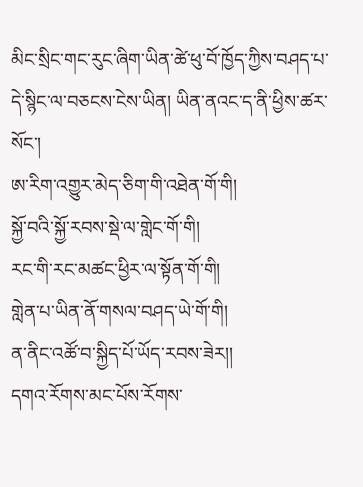མིང་སྲིང་གང་རུང་ཞིག་ཡིན་ཚེ་ཕུ་བོ་ཁྱོད་ཀྱིས་བཤད་པ་དེ་སྙིང་ལ་བཅངས་ངེས་ཡིན། ཡིན་ནའང་ད་ནི་ཕྱིས་ཚར་སོང་།
ཨ་རིག་འགྱུར་མེད་ཅིག་གི་འཐེན་གོ་གི།
སྐྱོ་བའི་སྐྱོ་རབས་སྡེ་ལ་གླེང་གོ་གི།
རང་གི་རང་མཚང་ཕྱིར་ལ་སྟོན་གོ་གི།
གླེན་པ་ཡིན་ནོ་གསལ་བཤད་ཡེ་གོ་གི།
ན་ནིང་འཚོ་བ་སྐྱིད་པོ་ཡོད་རབས་ཟེར།།
དགའ་རོགས་མང་པོས་རོགས་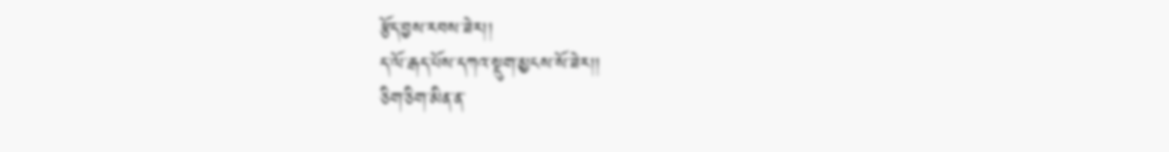རྩོད་བྱས་རབས་ཟེར།།
ད་ལོ་རྒད་པོས་དཀའ་སྡུག་མྱངས་སོ་ཟེར།།
ཅིག་ཅིག་མིན་ན་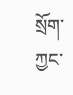སྲོག་ཀྱང་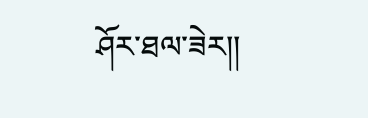ཤོར་ཐལ་ཟེར།།